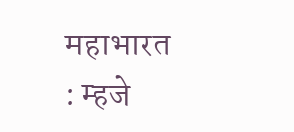महाभारत : म्हजे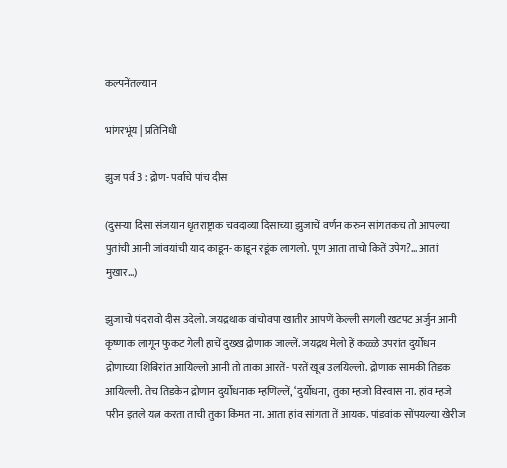कल्पनेंतल्यान

भांगरभूंय | प्रतिनिधी

झुज पर्व 3 : द्रोण- पर्वाचे पांच दीस

(दुसऱ्या दिसा संजयान धृतराष्ट्राक चवदाव्या दिसाच्या झुजाचें वर्णन करुन सांगतकच तो आपल्या पुतांची आनी जांवयांची याद काडून- काडून रडूंक लागलो. पूण आता ताचो कितें उपेग?… आतां मुखार…)

झुजाचो पंदरावो दीस उदेलो. जयद्रथाक वांचोवपा खातीर आपणें केल्ली सगली खटपट अर्जुन आनी कृष्णाक लागून फुकट गेली हाचें दुख्ख द्रोणाक जाल्लें. जयद्रथ मेलो हें कळ्ळे उपरांत दुर्योधन द्रोणाच्या शिबिरांत आयिल्लो आनी तो ताका आरतें- परतें खूब उलयिल्लो. द्रोणाक सामकी तिडक आयिल्ली. तेच तिडकेन द्रोणान दुर्योधनाक म्हणिल्लें, ‘दुर्योधना, तुका म्हजो विस्वास ना. हांव म्हजे परीन इतले यत्न करता ताची तुका किंमत ना. आता हांव सांगता तें आयक. पांडवांक सोंपयल्या खेरीज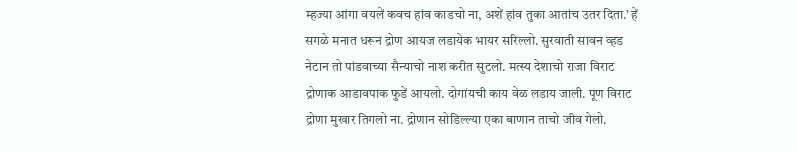म्हज्या आंगा वयलें कवच हांव काडचो ना, अशें हांव तुका आतांच उतर दिता.’ हें सगळे मनात धरून द्रोण आयज लडायेक भायर सरिल्लो. सुरवाती सावन व्हड नेटान तो पांडवाच्या सैन्याचो नाश करीत सुटलो. मत्स्य देशाचो राजा विराट द्रोणाक आडावपाक फुडें आयलो. दोगांयची काय वेळ लडाय जाली. पूण विराट द्रोणा मुखार तिगलो ना. द्रोणान सोडिल्ल्या एका बाणान ताचो जीव गेलो.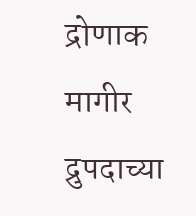द्रोणाक मागीर द्रुपदाच्या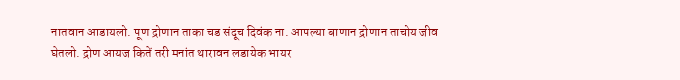नातवान आडायलो. पूण द्रोणान ताका चड संदूच दिवंक ना. आपल्या बाणान द्रोणान ताचोय जीव घेतलो. द्रोण आयज कितें तरी मनांत थारावन लडायेक भायर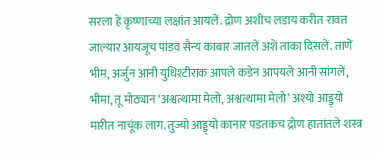सरला हें कृष्णाच्या लक्षांत आयलें. द्रोण अशीच लडाय करीत रावत जाल्यार आयजूच पांडव सैन्य काबार जातलें अशें ताका दिसलें. ताणें भीम, अर्जुन आनी युधिश्टीराक आपले कडेन आपयले आनी सांगलें, भीमा, तू मोठ्यान ‘अश्वत्थामा मेलो, अश्वत्थामा मेलो’ अश्यो आड्ड्यो मारीत नाचूंक लाग. तुज्यो आड्ड्यो कानार पडत‌कच द्रोण हातांतले शस्त्र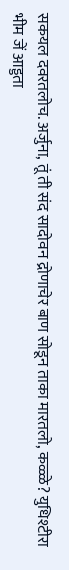सकयल दवरतलोच. अर्जुना, तूं ती संद सादोवन द्रोणाचेर बाण सोडून ताका मारतलो, कळ्ळे? युधिश्टीरा भीम जें आड्डता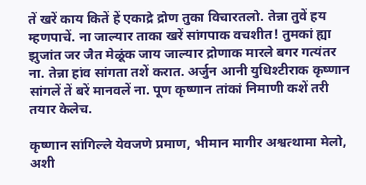तें खरें काय कितें हें एकाद्रे द्रोण तुका विचारतलो. तेन्ना तुवें हय म्हणपाचें. ना जाल्यार ताका खरें सांगपाक वचशीत! तुमकां ह्या झुजांत जर जैत मेळूंक जाय जाल्यार द्रोणाक मारले बगर गत्यंतर ना. तेन्ना हांव सांगता तशें करात. अर्जुन आनी युधिश्टीराक कृष्णान सांगलें तें बरें मानवलें ना. पूण कृष्णान तांकां निमाणी कशें तरी तयार केलेच.

कृष्णान सांगिल्ले येवजणे प्रमाण, भीमान मागीर अश्वत्थामा मेलो, अशी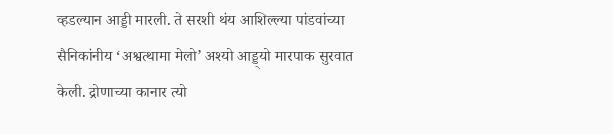व्हडल्यान आड्डी मारली. ते सरशी थंय आशिल्ल्या पांडवांच्या सैनिकांनीय ‘अश्वत्थामा मेलो’ अश्यो आड्ड्यो मारपाक सुरवात केली. द्रोणाच्या कानार त्यो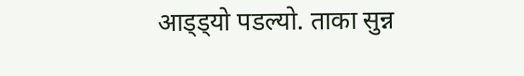आड्ड्यो पडल्यो. ताका सुन्न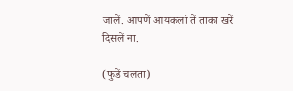जालें. आपणें आयकलां तें ताका खरें दिसलें ना.

(फुडें चलता)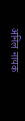अनिल नायक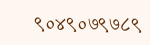९०४९०७९७८९